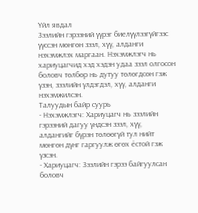Үйл явдал
Зээлийн гэрээний үүрэг биелүүлээгүйгээс үүссэн мөнгөн зээл, хүү, алданги нэхэмжлэх маргаан. Нэхэмжлэгч нь хариуцагчид хэд хэдэн удаа зээл олгосон боловч төлбөр нь дутуу төлөгдсөн гэж үзэн, зээлийн үлдэгдэл, хүү, алданги нэхэмжилсэн.
Талуудын байр суурь
- Нэхэмжлэгч: Хариуцагч нь зээлийн гэрээний дагуу үндсэн зээл, хүү, алдангийг бүрэн төлөөгүй тул нийт мөнгөн дүнг гаргуулж өгөх ёстой гэж үзсэн.
- Хариуцагч: Зээлийн гэрээ байгуулсан боловч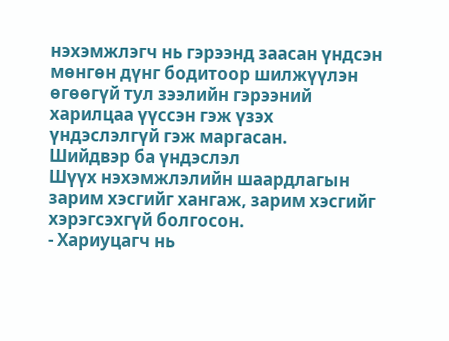нэхэмжлэгч нь гэрээнд заасан үндсэн мөнгөн дүнг бодитоор шилжүүлэн өгөөгүй тул зээлийн гэрээний харилцаа үүссэн гэж үзэх үндэслэлгүй гэж маргасан.
Шийдвэр ба үндэслэл
Шүүх нэхэмжлэлийн шаардлагын зарим хэсгийг хангаж, зарим хэсгийг хэрэгсэхгүй болгосон.
- Хариуцагч нь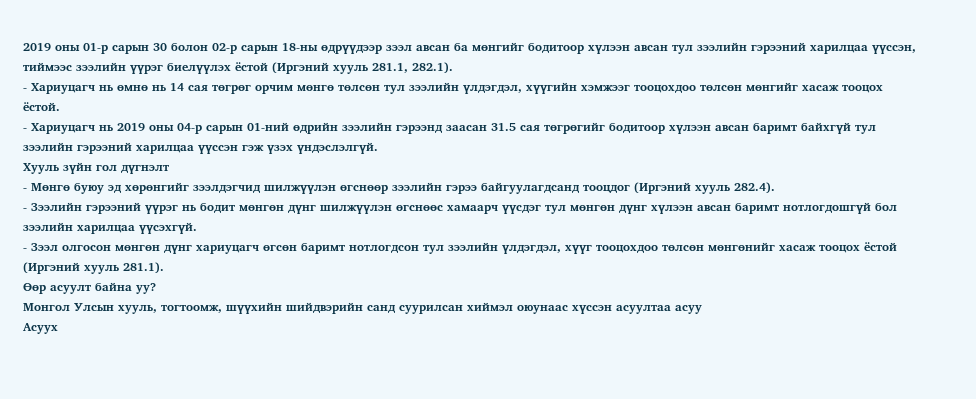2019 оны 01-р сарын 30 болон 02-р сарын 18-ны өдрүүдээр зээл авсан ба мөнгийг бодитоор хүлээн авсан тул зээлийн гэрээний харилцаа үүссэн, тиймээс зээлийн үүрэг биелүүлэх ёстой (Иргэний хууль 281.1, 282.1).
- Хариуцагч нь өмнө нь 14 сая төгрөг орчим мөнгө төлсөн тул зээлийн үлдэгдэл, хүүгийн хэмжээг тооцохдоо төлсөн мөнгийг хасаж тооцох ёстой.
- Хариуцагч нь 2019 оны 04-р сарын 01-ний өдрийн зээлийн гэрээнд заасан 31.5 сая төгрөгийг бодитоор хүлээн авсан баримт байхгүй тул зээлийн гэрээний харилцаа үүссэн гэж үзэх үндэслэлгүй.
Хууль зүйн гол дүгнэлт
- Мөнгө буюу эд хөрөнгийг зээлдэгчид шилжүүлэн өгснөөр зээлийн гэрээ байгуулагдсанд тооцдог (Иргэний хууль 282.4).
- Зээлийн гэрээний үүрэг нь бодит мөнгөн дүнг шилжүүлэн өгснөөс хамаарч үүсдэг тул мөнгөн дүнг хүлээн авсан баримт нотлогдошгүй бол зээлийн харилцаа үүсэхгүй.
- Зээл олгосон мөнгөн дүнг хариуцагч өгсөн баримт нотлогдсон тул зээлийн үлдэгдэл, хүүг тооцохдоо төлсөн мөнгөнийг хасаж тооцох ёстой (Иргэний хууль 281.1).
Өөр асуулт байна уу?
Монгол Улсын хууль, тогтоомж, шүүхийн шийдвэрийн санд суурилсан хиймэл оюунаас хүссэн асуултаа асуу
Асуух